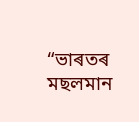“ভাৰতৰ মছলমান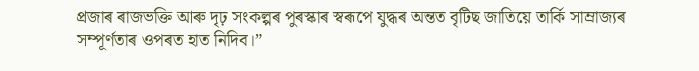প্ৰজাৰ ৰাজভক্তি আৰু দৃঢ় সংকল্পৰ পুৰস্কাৰ স্বৰূপে যুদ্ধৰ অন্তত বৃটিছ জাতিয়ে তাৰ্কি সাম্ৰাজ্যৰ সম্পূৰ্ণতাৰ ওপৰত হাত নিদিব।”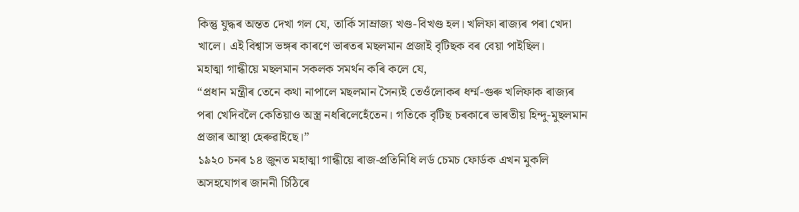কিন্তু যুদ্ধৰ অন্তত দেখা গল যে, তাৰ্কি সাম্ৰাজ্য খণ্ড-বিখণ্ড হল। খলিফা ৰাজ্যৰ পৰা খেদা খালে। এই বিশ্বাস ভঙ্গৰ কাৰণে ভাৰতৰ মছলমান প্ৰজাই বৃটিছক বৰ বেয়া পাইছিল।
মহাত্মা গান্ধীয়ে মছলমান সকলক সমৰ্থন কৰি কলে যে,
“প্ৰধান মন্ত্ৰীৰ তেনে কথা নাপালে মছলমান সৈন্যই তেওঁলোকৰ ধৰ্ম্ম-গুৰু খলিফাক ৰাজ্যৰ পৰা খেদিবলৈ কেতিয়াও অস্ত্ৰ নধৰিলেহেঁতেন। গতিকে বৃটিছ চৰকাৰে ভাৰতীয় হিন্দু-মুছলমান প্ৰজাৰ আস্থা হেৰুৱাইছে।”
১৯২০ চনৰ ১৪ জুনত মহাত্মা গান্ধীয়ে ৰাজ-প্ৰতিনিধি লৰ্ড চেমচ ফোৰ্ডক এখন মুকলি অসহযোগৰ জাননী চিঠিৰে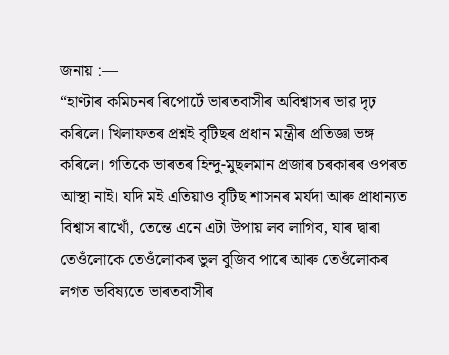জনায় :—
“হাণ্টাৰ কমিচনৰ ৰিপোৰ্টে ভাৰতবাসীৰ অবিশ্বাসৰ ভাৱ দৃঢ় কৰিলে। খিলাফতৰ প্ৰশ্নই বৃটিছৰ প্ৰধান মন্ত্ৰীৰ প্ৰতিজ্ঞা ভঙ্গ কৰিলে। গতিকে ভাৰতৰ হিন্দু-মুছলমান প্ৰজাৰ চৰকাৰৰ ওপৰত আস্থা নাই। যদি মই এতিয়াও বৃটিছ শাসনৰ মৰ্যদা আৰু প্ৰাধান্যত বিশ্বাস ৰাখোঁ, তেন্তে এনে এটা উপায় লব লাগিব, যাৰ দ্বাৰা তেওঁলোকে তেওঁলোকৰ ভুল বুজিব পাৰে আৰু তেওঁলোকৰ লগত ভবিষ্যতে ভাৰতবাসীৰ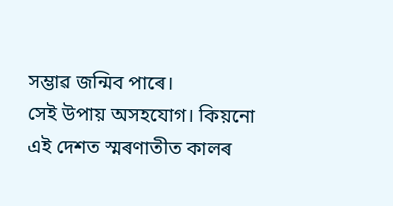সম্ভাৱ জন্মিব পাৰে।
সেই উপায় অসহযোগ। কিয়নো এই দেশত স্মৰণাতীত কালৰ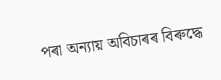পৰা অন্যায় অবিচাৰৰ বিৰুদ্ধে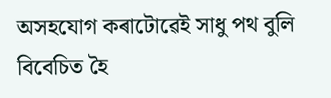অসহযোগ কৰাটোৱেই সাধু পথ বুলি বিবেচিত হৈ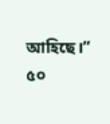আহিছে।”
৫০